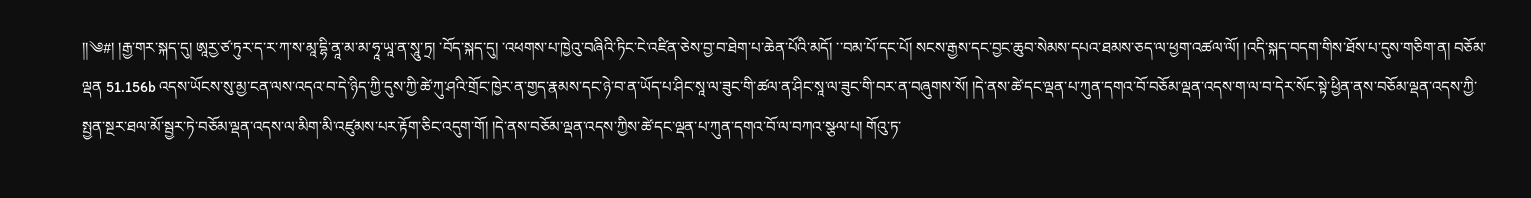།།༄#། །རྒྱ་གར་སྐད་དུ། ཨཱརྱ་ཙ་ཏུར་ད་ར་ཀ་ས་མཱ་དྷི་ནཱ་མ་མ་ཧཱ་ཡཱ་ན་སཱུ་ཏྲ། ་བོད་སྐད་དུ། ་འཕགས་པ་ཁྱེའུ་བཞིའི་ཏིང་ངེ་འཛིན་ཅེས་བྱ་བ་ཐེག་པ་ཆེན་པོའི་མདོ། ་་བམ་པོ་དང་པོ། སངས་རྒྱས་དང་བྱང་ཆུབ་སེམས་དཔའ་ཐམས་ཅད་ལ་ཕྱག་འཚལ་ལོ། །འདི་སྐད་བདག་གིས་ཐོས་པ་དུས་གཅིག་ན། བཅོམ་ལྡན 51.156b འདས་ཡོངས་སུ་མྱ་ངན་ལས་འདའ་བ་དེ་ཉིད་ཀྱི་དུས་ཀྱི་ཚེ་ཀུ་ཤའི་གྲོང་ཁྱེར་ན་གྱད་རྣམས་དང་ཉེ་བ་ན་ཡོད་པ་ཤིང་སཱ་ལ་ཟུང་གི་ཚལ་ན་ཤིང་སཱ་ལ་ཟུང་གི་བར་ན་བཞུགས་སོ། །དེ་ནས་ཚེ་དང་ལྡན་པ་ཀུན་དགའ་བོ་བཅོམ་ལྡན་འདས་ག་ལ་བ་དེར་སོང་སྟེ་ཕྱིན་ནས་བཅོམ་ལྡན་འདས་ཀྱི་སྤྱན་སྔར་ཐལ་མོ་སྦྱར་ཏེ་བཅོམ་ལྡན་འདས་ལ་མིག་མི་འཛུམས་པར་རྟོག་ཅིང་འདུག་གོ། །དེ་ནས་བཅོམ་ལྡན་འདས་ཀྱིས་ཚེ་དང་ལྡན་པ་ཀུན་དགའ་བོ་ལ་བཀའ་སྩལ་པ། གོའུ་ཏ་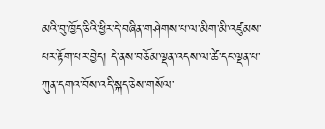མའི་བུ་ཁྱོད་ཅིའི་ཕྱིར་དེ་བཞིན་གཤེགས་པ་ལ་མིག་མི་འཛུམས་པར་རྟོག་པར་བྱེད། དེ་ནས་བཅོམ་ལྡན་འདས་ལ་ཚེ་དང་ལྡན་པ་ཀུན་དགའ་བོས་འདི་སྐད་ཅེས་གསོལ་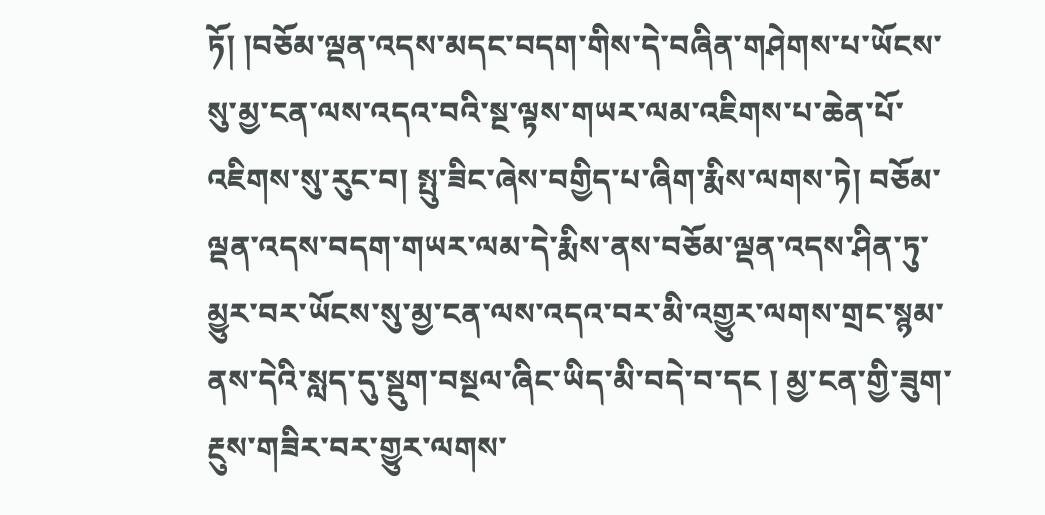ཏོ། །བཅོམ་ལྡན་འདས་མདང་བདག་གིས་དེ་བཞིན་གཤེགས་པ་ཡོངས་སུ་མྱ་ངན་ལས་འདའ་བའི་སྔ་ལྟས་གཡར་ལམ་འཇིགས་པ་ཆེན་པོ་འཇིགས་སུ་རུང་བ། སྤུ་ཟིང་ཞེས་བགྱིད་པ་ཞིག་རྨིས་ལགས་ཏེ། བཅོམ་ལྡན་འདས་བདག་གཡར་ལམ་དེ་རྨིས་ནས་བཅོམ་ལྡན་འདས་ཤིན་ཏུ་མྱུར་བར་ཡོངས་སུ་མྱ་ངན་ལས་འདའ་བར་མི་འགྱུར་ལགས་གྲང་སྙམ་ནས་དེའི་སླད་དུ་སྡུག་བསྔལ་ཞིང་ཡིད་མི་བདེ་བ་དང ། མྱ་ངན་གྱི་ཟུག་རྔུས་གཟིར་བར་གྱུར་ལགས་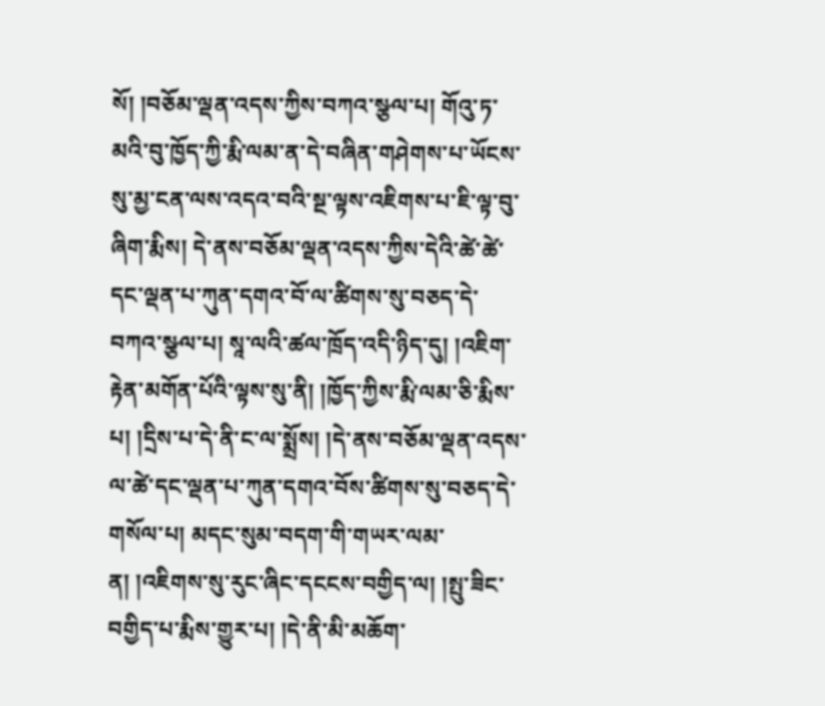སོ། །བཅོམ་ལྡན་འདས་ཀྱིས་བཀའ་སྩལ་པ། གོའུ་ཏ་མའི་བུ་ཁྱོད་ཀྱི་རྨི་ལམ་ན་དེ་བཞིན་གཤེགས་པ་ཡོངས་སུ་མྱ་ངན་ལས་འདའ་བའི་སྔ་ལྟས་འཇིགས་པ་ཇི་ལྟ་བུ་ཞིག་རྨིས། དེ་ནས་བཅོམ་ལྡན་འདས་ཀྱིས་དེའི་ཚེ་ཚེ་དང་ལྡན་པ་ཀུན་དགའ་བོ་ལ་ཚིགས་སུ་བཅད་དེ་བཀའ་སྩལ་པ། སཱ་ལའི་ཚལ་ཁྲོད་འདི་ཉིད་དུ། །འཇིག་རྟེན་མགོན་པོའི་ལྟས་སུ་ནི། །ཁྱོད་ཀྱིས་རྨི་ལམ་ཅི་རྨིས་པ། །དྲིས་པ་དེ་ནི་ང་ལ་སྨྲོས། །དེ་ནས་བཅོམ་ལྡན་འདས་ལ་ཚེ་དང་ལྡན་པ་ཀུན་དགའ་བོས་ཚིགས་སུ་བཅད་དེ་གསོལ་པ། མདང་སུམ་བདག་གི་གཡར་ལམ་ན། །འཇིགས་སུ་རུང་ཞིང་དངངས་བགྱིད་ལ། །སྤུ་ཟིང་བགྱིད་པ་རྨིས་གྱུར་པ། །དེ་ནི་མི་མཆོག་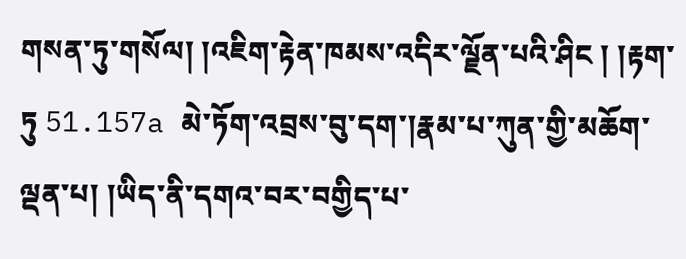གསན་ཏུ་གསོལ། །འཇིག་རྟེན་ཁམས་འདིར་ལྗོན་པའི་ཤིང ། །རྟག་ཏུ 51.157a མེ་ཏོག་འབྲས་བུ་དག་།རྣམ་པ་ཀུན་གྱི་མཆོག་ལྡན་པ། །ཡིད་ནི་དགའ་བར་བགྱིད་པ་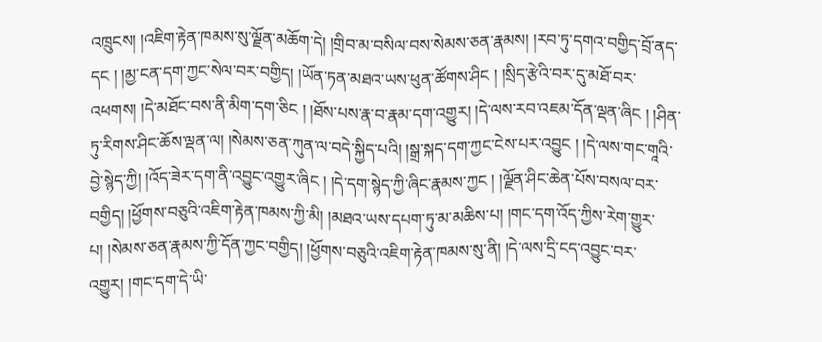འཁྲུངས། །འཇིག་རྟེན་ཁམས་སུ་ལྗོན་མཆོག་དེ། །གྲིབ་མ་བསིལ་བས་སེམས་ཅན་རྣམས། །རབ་ཏུ་དགའ་བགྱིད་བྲོ་ནད་དང ། །མྱ་ངན་དག་ཀྱང་སེལ་བར་བགྱིད། །ཡོན་ཏན་མཐའ་ཡས་ཕུན་ཚོགས་ཤིང ། །སྲིད་རྩེའི་བར་དུ་མཐོ་བར་འཕགས། །དེ་མཐོང་བས་ནི་མིག་དག་ཅིང ། །ཐོས་པས་རྣ་བ་རྣམ་དག་འགྱུར། །དེ་ལས་རབ་འཇམ་དོན་ལྡན་ཞིང ། །ཤིན་ཏུ་རིགས་ཤིང་ཆོས་ལྡན་ལ། །སེམས་ཅན་ཀུན་ལ་བདེ་སྐྱིད་པའི། །སྒྲ་སྐད་དག་ཀྱང་ངེས་པར་འབྱུང ། །དེ་ལས་གང་གཱའི་བྱེ་སྙེད་ཀྱི། །འོད་ཟེར་དག་ནི་འབྱུང་འགྱུར་ཞིང ། །དེ་དག་སྙེད་ཀྱི་ཞིང་རྣམས་ཀྱང ། །ལྗོན་ཤིང་ཆེན་པོས་བསལ་བར་བགྱིད། །ཕྱོགས་བཅུའི་འཇིག་རྟེན་ཁམས་ཀྱི་མི། །མཐའ་ཡས་དཔག་ཏུ་མ་མཆིས་པ། །གང་དག་འོད་ཀྱིས་རེག་གྱུར་པ། །སེམས་ཅན་རྣམས་ཀྱི་དོན་ཀྱང་བགྱིད། །ཕྱོགས་བཅུའི་འཇིག་རྟེན་ཁམས་སུ་ནི། །དེ་ལས་དྲི་ངད་འབྱུང་བར་འགྱུར། །གང་དག་དེ་ཡི་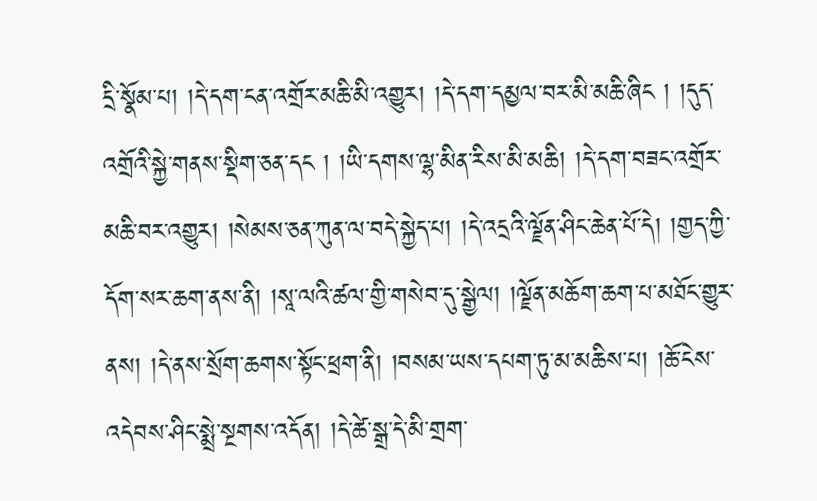དྲི་སྣོམ་པ། །དེ་དག་ངན་འགྲོར་མཆི་མི་འགྱུར། །དེ་དག་དམྱལ་བར་མི་མཆི་ཞིང ། །དུད་འགྲོའི་སྐྱེ་གནས་སྡིག་ཅན་དང ། །ཡི་དགས་ལྷ་མིན་རིས་མི་མཆི། །དེ་དག་བཟང་འགྲོར་མཆི་བར་འགྱུར། །སེམས་ཅན་ཀུན་ལ་བདེ་སྐྱེད་པ། །དེ་འདྲའི་ལྗོན་ཤིང་ཆེན་པོ་དེ། །གྱད་ཀྱི་དོག་སར་ཆག་ནས་ནི། །སཱ་ལའི་ཚལ་གྱི་གསེབ་དུ་སྒྱེལ། །ལྗོན་མཆོག་ཆག་པ་མཐོང་གྱུར་ནས། །དེ་ནས་སྲོག་ཆགས་སྟོང་ཕྲག་ནི། །བསམ་ཡས་དཔག་ཏུ་མ་མཆིས་པ། །ཆོ་ངེས་འདེབས་ཤིང་སྨྲེ་སྔགས་འདོན། །དེ་ཚེ་སྒྲ་དེ་མི་གྲག་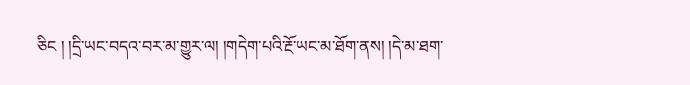ཅིང ། །དྲི་ཡང་བདའ་བར་མ་གྱུར་ལ། །གདེག་པའི་རྔོ་ཡང་མ་ཐོག་ནས། །དེ་མ་ཐག་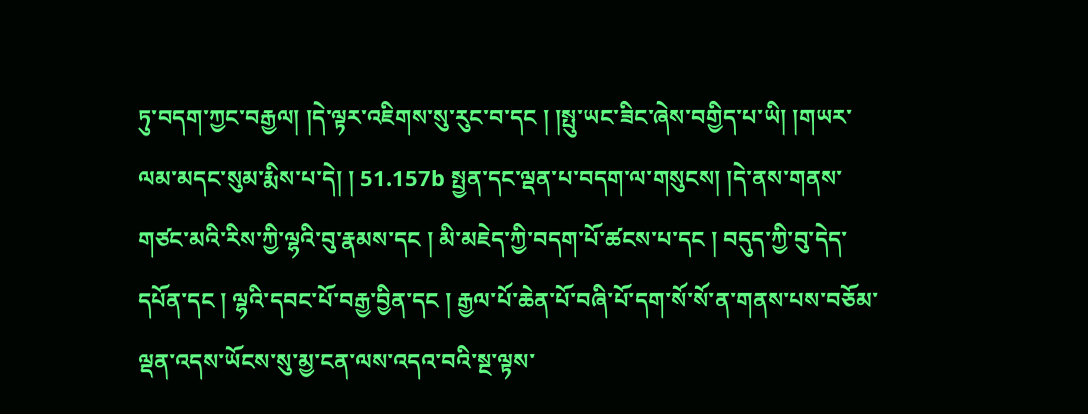ཏུ་བདག་ཀྱང་བརྒྱལ། །དེ་ལྟར་འཇིགས་སུ་རུང་བ་དང ། །སྤུ་ཡང་ཟིང་ཞེས་བགྱིད་པ་ཡི། །གཡར་ལམ་མདང་སུམ་རྨིས་པ་དེ། ། 51.157b སྤྱན་དང་ལྡན་པ་བདག་ལ་གསུངས། །དེ་ནས་གནས་གཙང་མའི་རིས་ཀྱི་ལྷའི་བུ་རྣམས་དང ། མི་མཇེད་ཀྱི་བདག་པོ་ཚངས་པ་དང ། བདུད་ཀྱི་བུ་དེད་དཔོན་དང ། ལྷའི་དབང་པོ་བརྒྱ་བྱིན་དང ། རྒྱལ་པོ་ཆེན་པོ་བཞི་པོ་དག་སོ་སོ་ན་གནས་པས་བཅོམ་ལྡན་འདས་ཡོངས་སུ་མྱ་ངན་ལས་འདའ་བའི་སྔ་ལྟས་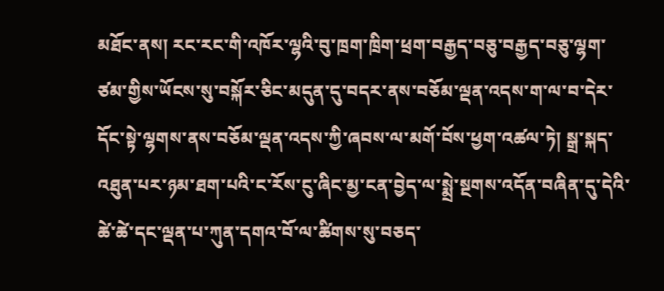མཐོང་ནས། རང་རང་གི་འཁོར་ལྷའི་བུ་ཁྲག་ཁྲིག་ཕྲག་བརྒྱད་བཅུ་བརྒྱད་བཅུ་ལྷག་ཙམ་གྱིས་ཡོངས་སུ་བསྐོར་ཅིང་མདུན་དུ་བདར་ནས་བཅོམ་ལྡན་འདས་ག་ལ་བ་དེར་དོང་སྟེ་ལྷགས་ནས་བཅོམ་ལྡན་འདས་ཀྱི་ཞབས་ལ་མགོ་བོས་ཕྱག་འཚལ་ཏེ། སྒྲ་སྐད་འཐུན་པར་ཉམ་ཐག་པའི་ང་རོས་ངུ་ཞིང་མྱ་ངན་བྱེད་ལ་སྨྲེ་སྔགས་འདོན་བཞིན་དུ་དེའི་ཚེ་ཚེ་དང་ལྡན་པ་ཀུན་དགའ་བོ་ལ་ཚིགས་སུ་བཅད་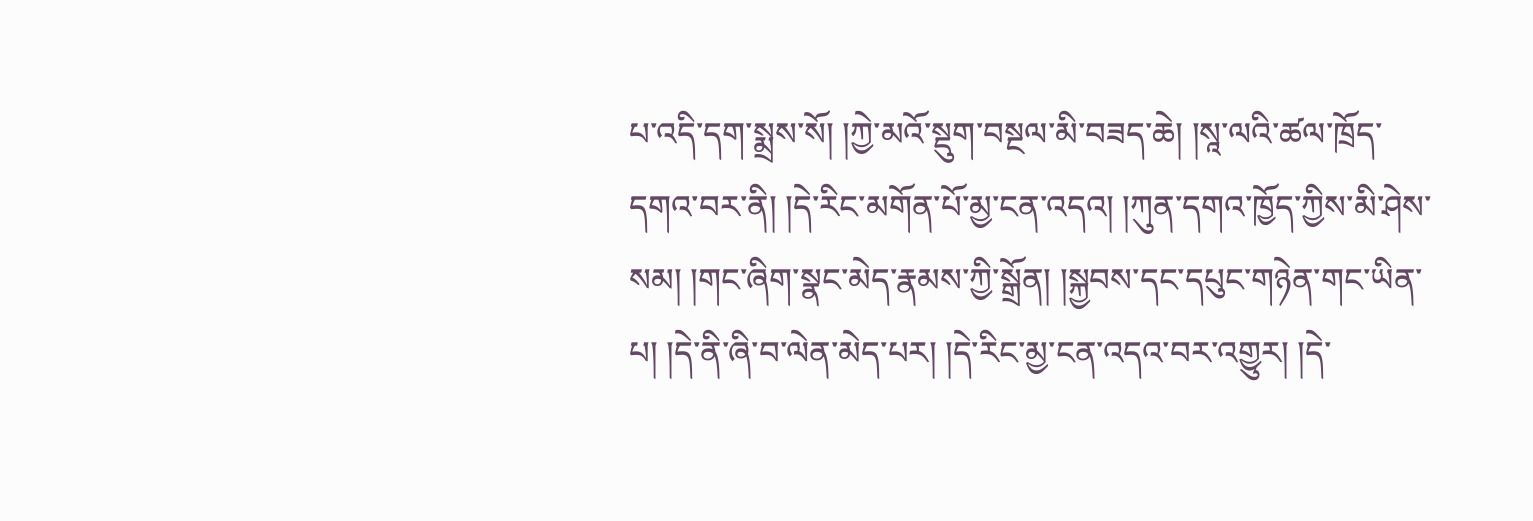པ་འདི་དག་སྨྲས་སོ། །ཀྱེ་མའོ་སྡུག་བསྔལ་མི་བཟད་ཆེ། །སཱ་ལའི་ཚལ་ཁྲོད་དགའ་བར་ནི། །དེ་རིང་མགོན་པོ་མྱ་ངན་འདའ། །ཀུན་དགའ་ཁྱོད་ཀྱིས་མི་ཤེས་སམ། །གང་ཞིག་སྣང་མེད་རྣམས་ཀྱི་སྒྲོན། །སྐྱབས་དང་དཔུང་གཉེན་གང་ཡིན་པ། །དེ་ནི་ཞི་བ་ལེན་མེད་པར། །དེ་རིང་མྱ་ངན་འདའ་བར་འགྱུར། །དེ་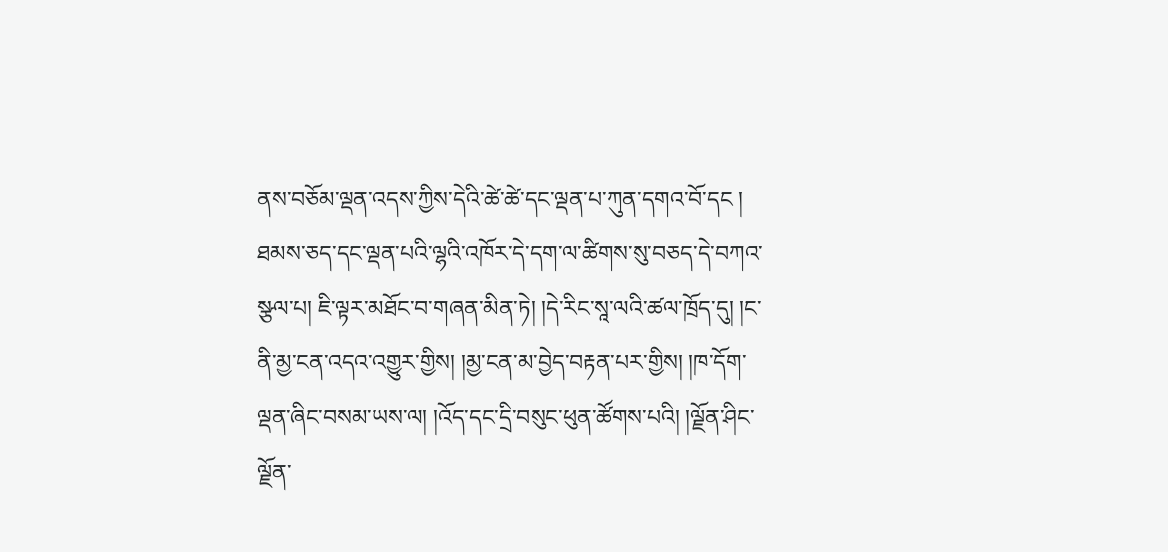ནས་བཅོམ་ལྡན་འདས་ཀྱིས་དེའི་ཚེ་ཚེ་དང་ལྡན་པ་ཀུན་དགའ་བོ་དང ། ཐམས་ཅད་དང་ལྡན་པའི་ལྷའི་འཁོར་དེ་དག་ལ་ཚིགས་སུ་བཅད་དེ་བཀའ་སྩལ་པ། ཇི་ལྟར་མཐོང་བ་གཞན་མིན་ཏེ། །དེ་རིང་སཱ་ལའི་ཚལ་ཁྲོད་དུ། །ང་ནི་མྱ་ངན་འདའ་འགྱུར་གྱིས། །མྱ་ངན་མ་བྱེད་བརྟན་པར་གྱིས། །ཁ་དོག་ལྡན་ཞིང་བསམ་ཡས་ལ། །འོད་དང་དྲི་བསུང་ཕུན་ཚོགས་པའི། །ལྗོན་ཤིང་ལྗོན་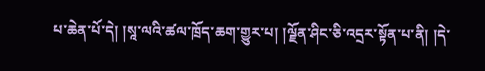པ་ཆེན་པོ་དེ། །སཱ་ལའི་ཚལ་ཁྲོད་ཆག་གྱུར་པ། །ལྗོན་ཤིང་ཅི་འདྲར་སྟོན་པ་ནི། །དེ་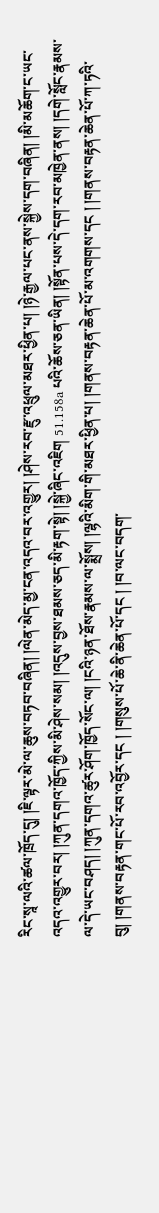རིང་སཱ་ལའི་ཚལ་ཁྲོད་དུ། །ཇི་ལྟར་མེ་ལ་ཆུས་བཏབ་བཞིན། །ལེན་མེད་མྱ་ངན་འདའ་བར་འགྱུར། །ཤེས་རབ་རྫུ་འཕྲུལ་མཐར་ཕྱིན་པ། །ཉེ་རྒྱལ་པང་ནས་སྐྱེས་དག་བཞིན། །མི་མཆོག་ང་ཡང་འདའ་འགྱུར་བར། །ཀུན་དགའ་ཁྱོད་ཀྱིས་མི་ཤེས་སམ། །འདུས་བྱས་ཐམས་ཅད་མི་རྟག་སྟེ། །སྐྱེ་ཞིང་འཇིག 51.158a པའི་ཆོས་ཅན་ཡིན། །སྟོན་པས་དེ་དག་རབ་མཁྱེན་ནས། །དགེ་སློང་རྣམས་ལ་དེ་ཡང་བཤད། །ཀུན་དགའ་ཚུར་ཤོག་ཁྱོད་སོང་ལ། །ངའི་ཉན་ཐོས་རྣམས་ལ་སྨྲོས། །ལྷའི་མིག་གི་མཐར་ཕྱིན་པ། །གནས་བརྟན་ཆེན་པོ་མ་འགགས་དང ། །གནས་བརྟན་ཆེན་པོ་ཀ་ཏའི་བུ། །གནས་བརྟན་གང་པོ་རབ་འབྱོར་དང ། །གསུས་པོ་ཆེ་ནི་ཆེན་པོ་དང ། །བ་ལང་བདག་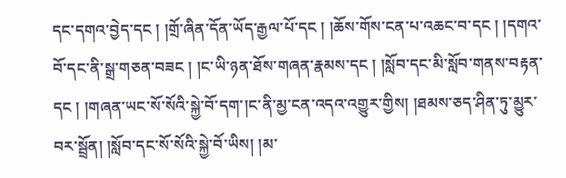དང་དགའ་བྱེད་དང ། །གྲོ་ཞིན་དོན་ཡོད་རྒྱལ་པོ་དང ། །ཆོས་གོས་ངན་པ་འཆང་བ་དང ། །དགའ་བོ་དང་ནི་སྒྲ་གཅན་བཟང ། །ང་ཡི་ཉན་ཐོས་གཞན་རྣམས་དང ། །སློབ་དང་མི་སློབ་གནས་བརྟན་དང ། །གཞན་ཡང་སོ་སོའི་སྐྱེ་བོ་དག་།ང་ནི་མྱ་ངན་འདའ་འགྱུར་གྱིས། །ཐམས་ཅད་ཤིན་ཏུ་མྱུར་བར་སྦྲོན། །སློབ་དང་སོ་སོའི་སྐྱེ་བོ་ཡིས། །མ་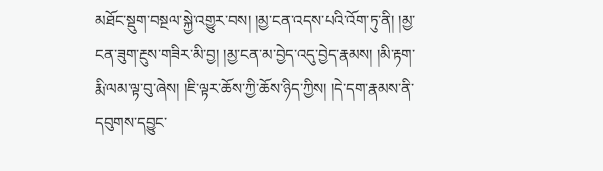མཐོང་སྡུག་བསྔལ་སྐྱེ་འགྱུར་བས། །མྱ་ངན་འདས་པའི་འོག་ཏུ་ནི། །མྱ་ངན་ཟུག་རྔུས་གཟིར་མི་བྱ། །མྱ་ངན་མ་བྱེད་འདུ་བྱེད་རྣམས། །མི་རྟག་རྨི་ལམ་ལྟ་བུ་ཞེས། །ཇི་ལྟར་ཆོས་ཀྱི་ཆོས་ཉིད་ཀྱིས། །དེ་དག་རྣམས་ནི་དབུགས་དབྱུང་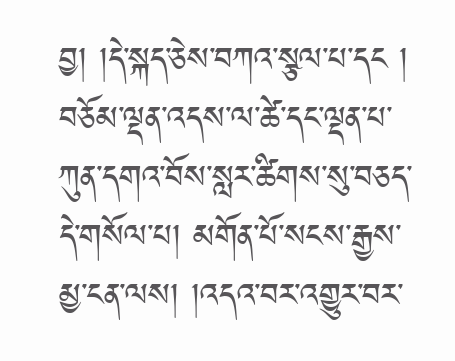བྱ། །དེ་སྐད་ཅེས་བཀའ་སྩལ་པ་དང ། བཅོམ་ལྡན་འདས་ལ་ཚེ་དང་ལྡན་པ་ཀུན་དགའ་བོས་སླར་ཚིགས་སུ་བཅད་དེ་གསོལ་པ། མགོན་པོ་སངས་རྒྱས་མྱ་ངན་ལས། །འདའ་བར་འགྱུར་བར་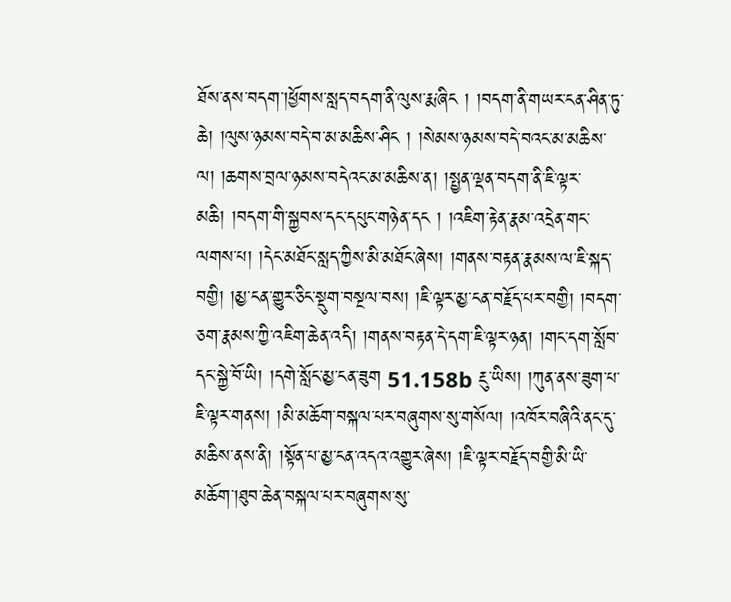ཐོས་ནས་བདག་།ཕྱོགས་སླད་བདག་ནི་ལུས་རྨ་ཞིང ། །བདག་ནི་གཡར་ངན་ཤིན་ཏུ་ཆེ། །ལུས་ཉམས་བདེ་བ་མ་མཆིས་ཤིང ། །སེམས་ཉམས་བདེ་བའང་མ་མཆིས་ལ། །ཆགས་བྲལ་ཉམས་བདེའང་མ་མཆིས་ན། །སྤྱན་ལྡན་བདག་ནི་ཇི་ལྟར་མཆི། །བདག་གི་སྐྱབས་དང་དཔུང་གཉེན་དང ། །འཇིག་རྟེན་རྣམ་འདྲེན་གང་ལགས་པ། །དེང་མཐོང་སླད་ཀྱིས་མི་མཐོང་ཞེས། །གནས་བརྟན་རྣམས་ལ་ཇི་སྐད་བགྱི། །མྱ་ངན་གྱུར་ཅིང་སྡུག་བསྔལ་བས། །ཇི་ལྟར་མྱ་ངན་བརྗོད་པར་བགྱི། །བདག་ཅག་རྣམས་ཀྱི་འཇིག་ཆེན་འདི། །གནས་བརྟན་དེ་དག་ཇི་ལྟར་ཉན། །གང་དག་སློབ་དང་སྐྱེ་བོ་ཡི། །དགེ་སློང་མྱ་ངན་ཟུག 51.158b རྔུ་ཡིས། །ཀུན་ནས་ཟུག་པ་ཇི་ལྟར་གནས། །མི་མཆོག་བསྐལ་པར་བཞུགས་སུ་གསོལ། །འཁོར་བཞིའི་ནང་དུ་མཆིས་ནས་ནི། །སྟོན་པ་མྱ་ངན་འདའ་འགྱུར་ཞེས། །ཇི་ལྟར་བརྗོད་བགྱི་མི་ཡི་མཆོག་།ཐུབ་ཆེན་བསྐལ་པར་བཞུགས་སུ་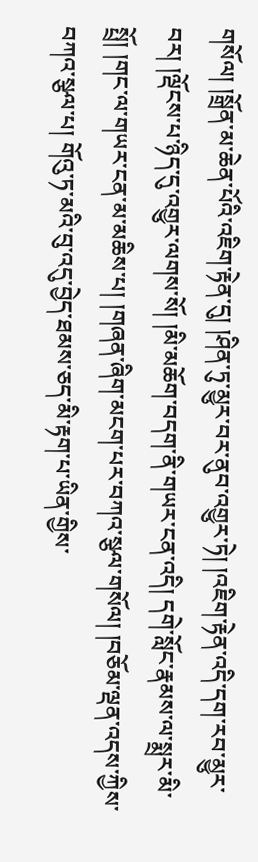གསོལ། །སྒྲོན་མ་ཆེན་པོའི་འཇིག་རྟེན་དུ། །ཤིན་ཏུ་མྱུར་བར་ནུབ་འགྱུར་ཏེ། །འཇིག་རྟེན་འདི་དག་རབ་མྱུར་བར། །ལྡོངས་པ་ཉིད་དུ་འགྱུར་ལགས་སོ། །མི་མཆོག་བདག་ནི་གཡར་ངན་འདི། དགེ་སློང་རྣམས་ལ་སྨྲར་མི་སྤྲོ། །གང་ལ་གཡར་ངན་མ་མཆིས་པ། །གཞན་ཞིག་མངག་པར་བཀའ་སྩལ་གསོལ། །བཅོམ་ལྡན་འདས་ཀྱིས་བཀའ་སྩལ་པ། གོའུ་ཏ་མའི་བུ་འདུ་བྱེད་ཐམས་ཅད་མི་རྟག་པ་ཡིན་གྱིས་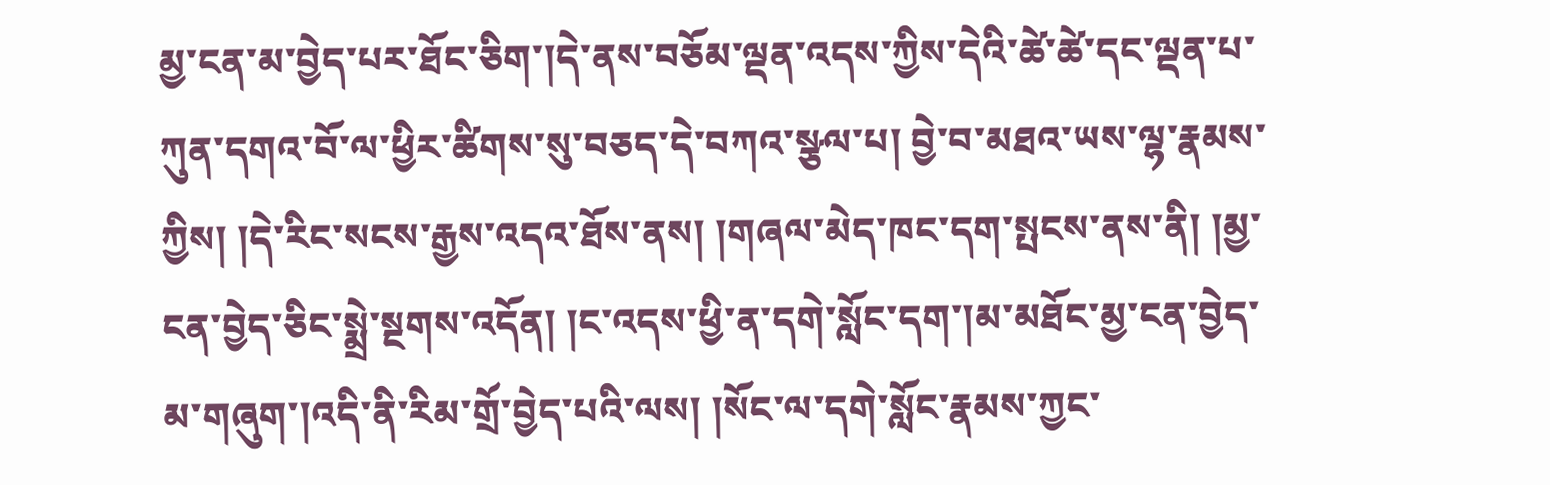མྱ་ངན་མ་བྱེད་པར་ཐོང་ཅིག་།དེ་ནས་བཅོམ་ལྡན་འདས་ཀྱིས་དེའི་ཚེ་ཚེ་དང་ལྡན་པ་ཀུན་དགའ་བོ་ལ་ཕྱིར་ཚིགས་སུ་བཅད་དེ་བཀའ་སྩལ་པ། བྱེ་བ་མཐའ་ཡས་ལྷ་རྣམས་ཀྱིས། །དེ་རིང་སངས་རྒྱས་འདའ་ཐོས་ནས། །གཞལ་མེད་ཁང་དག་སྤངས་ནས་ནི། །མྱ་ངན་བྱེད་ཅིང་སྨྲེ་སྔགས་འདོན། །ང་འདས་ཕྱི་ན་དགེ་སློང་དག་།མ་མཐོང་མྱ་ངན་བྱེད་མ་གཞུག་།འདི་ནི་རིམ་གྲོ་བྱེད་པའི་ལས། །སོང་ལ་དགེ་སློང་རྣམས་ཀྱང་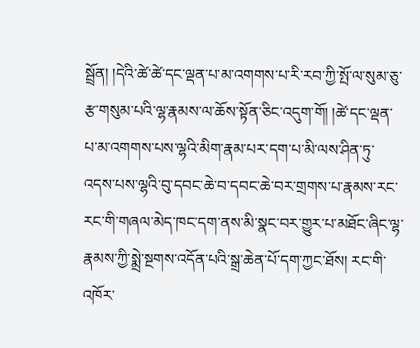སྦྲོན། །དེའི་ཚེ་ཚེ་དང་ལྡན་པ་མ་འགགས་པ་རི་རབ་ཀྱི་སྤོ་ལ་སུམ་ཅུ་རྩ་གསུམ་པའི་ལྷ་རྣམས་ལ་ཆོས་སྟོན་ཅིང་འདུག་གོ། །ཚེ་དང་ལྡན་པ་མ་འགགས་པས་ལྷའི་མིག་རྣམ་པར་དག་པ་མི་ལས་ཤིན་ཏུ་འདས་པས་ལྷའི་བུ་དབང་ཆེ་བ་དབང་ཆེ་བར་གྲགས་པ་རྣམས་རང་རང་གི་གཞལ་མེད་ཁང་དག་ནས་མི་སྣང་བར་གྱུར་པ་མཐོང་ཞིང་ལྷ་རྣམས་ཀྱི་སྨྲེ་སྔགས་འདོན་པའི་སྒྲ་ཆེན་པོ་དག་ཀྱང་ཐོས། རང་གི་འཁོར་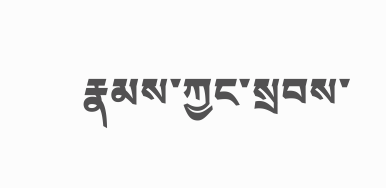རྣམས་ཀྱང་སྲབས་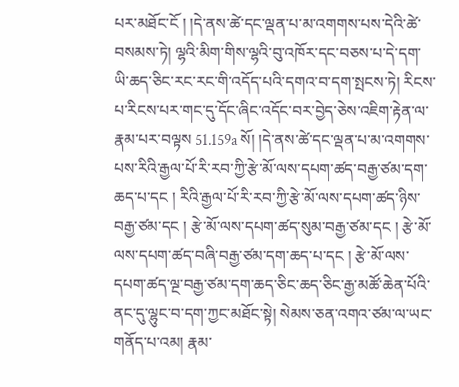པར་མཐོང་ངོ ། །དེ་ནས་ཚེ་དང་ལྡན་པ་མ་འགགས་པས་དེའི་ཚེ་བསམས་ཏེ། ལྷའི་མིག་གིས་ལྷའི་བུ་འཁོར་དང་བཅས་པ་དེ་དག་ཡི་ཆད་ཅིང་རང་རང་གི་འདོད་པའི་དགའ་བ་དག་སྤངས་ཏེ། རིངས་པ་རིངས་པར་གང་དུ་དོང་ཞིང་འདོང་བར་བྱེད་ཅེས་འཇིག་རྟེན་ལ་རྣམ་པར་བལྟས 51.159a སོ། །དེ་ནས་ཚེ་དང་ལྡན་པ་མ་འགགས་པས་རིའི་རྒྱལ་པོ་རི་རབ་ཀྱི་རྩེ་མོ་ལས་དཔག་ཚད་བརྒྱ་ཙམ་དག་ཆད་པ་དང ། རིའི་རྒྱལ་པོ་རི་རབ་ཀྱི་རྩེ་མོ་ལས་དཔག་ཚད་ཉིས་བརྒྱ་ཙམ་དང ། རྩེ་མོ་ལས་དཔག་ཚད་སུམ་བརྒྱ་ཙམ་དང ། རྩེ་མོ་ལས་དཔག་ཚད་བཞི་བརྒྱ་ཙམ་དག་ཆད་པ་དང ། རྩེ་མོ་ལས་དཔག་ཚད་ལྔ་བརྒྱ་ཙམ་དག་ཆད་ཅིང་ཆད་ཅིང་རྒྱ་མཚོ་ཆེན་པོའི་ནང་དུ་ལྷུང་བ་དག་ཀྱང་མཐོང་སྟེ། སེམས་ཅན་འགའ་ཙམ་ལ་ཡང་གནོད་པ་འམ། རྣམ་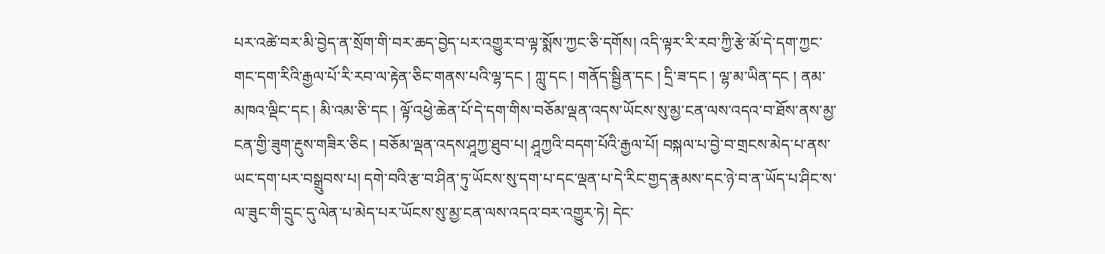པར་འཚེ་བར་མི་བྱེད་ན་སྲོག་གི་བར་ཆད་བྱེད་པར་འགྱུར་བ་ལྟ་སྨོས་ཀྱང་ཅི་དགོས། འདི་ལྟར་རི་རབ་ཀྱི་རྩེ་མོ་དེ་དག་ཀྱང་གང་དག་རིའི་རྒྱལ་པོ་རི་རབ་ལ་རྟེན་ཅིང་གནས་པའི་ལྷ་དང ། ཀླུ་དང ། གནོད་སྦྱིན་དང ། དྲི་ཟ་དང ། ལྷ་མ་ཡིན་དང ། ནམ་མཁའ་ལྡིང་དང ། མི་འམ་ཅི་དང ། ལྟོ་འཕྱེ་ཆེན་པོ་དེ་དག་གིས་བཅོམ་ལྡན་འདས་ཡོངས་སུ་མྱ་ངན་ལས་འདའ་བ་ཐོས་ནས་མྱ་ངན་གྱི་ཟུག་རྔུས་གཟིར་ཅིང ། བཅོམ་ལྡན་འདས་ཤཱཀྱ་ཐུབ་པ། ཤཱཀྱའི་བདག་པོའི་རྒྱལ་པོ། བསྐལ་པ་བྱེ་བ་གྲངས་མེད་པ་ནས་ཡང་དག་པར་བསྒྲུབས་པ། དགེ་བའི་རྩ་བ་ཤིན་ཏུ་ཡོངས་སུ་དག་པ་དང་ལྡན་པ་དེ་རིང་གྱད་རྣམས་དང་ཉེ་བ་ན་ཡོད་པ་ཤིང་ས་ལ་ཟུང་གི་དྲུང་དུ་ལེན་པ་མེད་པར་ཡོངས་སུ་མྱ་ངན་ལས་འདའ་བར་འགྱུར་ཏེ། དེང་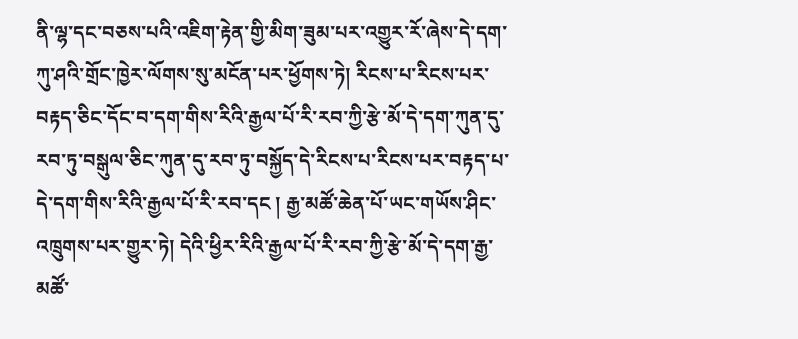ནི་ལྷ་དང་བཅས་པའི་འཇིག་རྟེན་གྱི་མིག་ཟུམ་པར་འགྱུར་རོ་ཞེས་དེ་དག་ཀུ་ཤའི་གྲོང་ཁྱེར་ལོགས་སུ་མངོན་པར་ཕྱོགས་ཏེ། རིངས་པ་རིངས་པར་བརྟད་ཅིང་དོང་བ་དག་གིས་རིའི་རྒྱལ་པོ་རི་རབ་ཀྱི་རྩེ་མོ་དེ་དག་ཀུན་དུ་རབ་ཏུ་བསྒུལ་ཅིང་ཀུན་དུ་རབ་ཏུ་བསྐྱོད་དེ་རིངས་པ་རིངས་པར་བརྟད་པ་དེ་དག་གིས་རིའི་རྒྱལ་པོ་རི་རབ་དང ། རྒྱ་མཚོ་ཆེན་པོ་ཡང་གཡོས་ཤིང་འཁྲུགས་པར་གྱུར་ཏེ། དེའི་ཕྱིར་རིའི་རྒྱལ་པོ་རི་རབ་ཀྱི་རྩེ་མོ་དེ་དག་རྒྱ་མཚོ་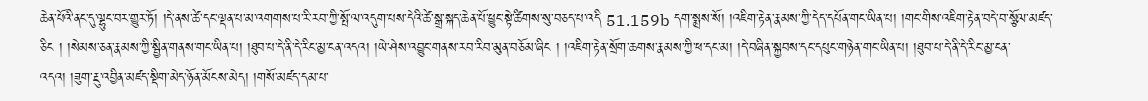ཆེན་པོའི་ནང་དུ་ལྷུང་བར་གྱུར་ཏོ། །དེ་ནས་ཚེ་དང་ལྡན་པ་མ་འགགས་པ་རི་རབ་ཀྱི་སྤོ་ལ་འདུག་པས་དེའི་ཚེ་སྒྲ་སྐད་ཆེན་པོ་ཕྱུང་སྟེ་ཚིགས་སུ་བཅད་པ་འདི 51.159b དག་སྨྲས་སོ། །འཇིག་རྟེན་རྣམས་ཀྱི་དེད་དཔོན་གང་ཡིན་པ། །གང་གིས་འཇིག་རྟེན་བདེ་བ་སྩོལ་མཛད་ཅིང ། །སེམས་ཅན་རྣམས་ཀྱི་སྦྱིན་གནས་གང་ཡིན་པ། །ཐུབ་པ་དེ་ནི་དེ་རིང་མྱ་ངན་འདའ། །ཡེ་ཤེས་འབྱུང་གནས་རབ་རིབ་མུན་བཅོམ་ཞིང ། །འཇིག་རྟེན་སྲོག་ཆགས་རྣམས་ཀྱི་ཕ་དང་མ། །དེ་བཞིན་སྐྱབས་དང་དཔུང་གཉེན་གང་ཡིན་པ། །ཐུབ་པ་དེ་ནི་དེ་རིང་མྱ་ངན་འདའ། །ཟུག་རྔུ་འབྱིན་མཛད་སྡིག་མེད་ཉོན་མོངས་མེད། །གསོ་མཛད་དམ་པ་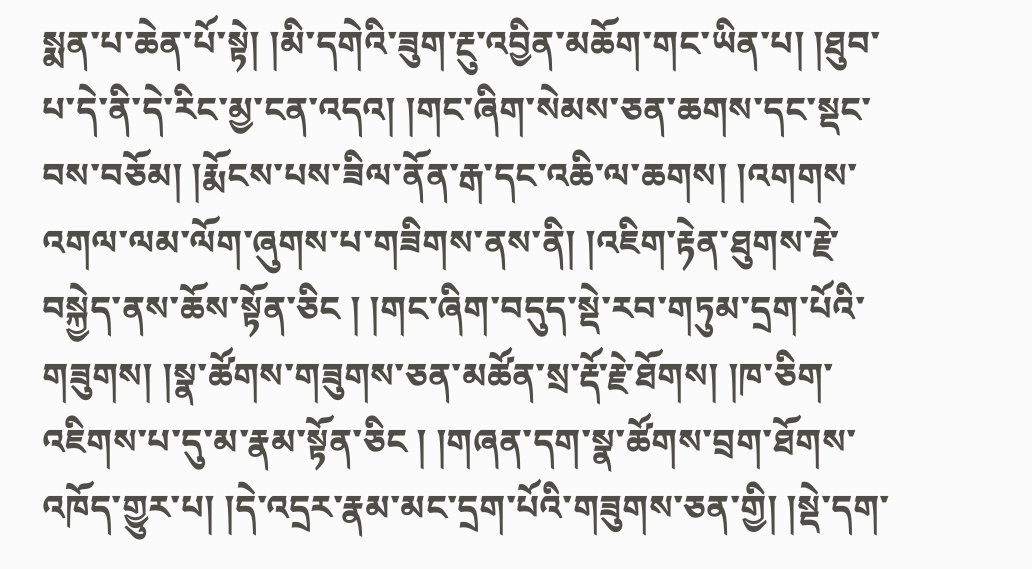སྨན་པ་ཆེན་པོ་སྟེ། །མི་དགེའི་ཟུག་རྔུ་འབྱིན་མཆོག་གང་ཡིན་པ། །ཐུབ་པ་དེ་ནི་དེ་རིང་མྱ་ངན་འདའ། །གང་ཞིག་སེམས་ཅན་ཆགས་དང་སྡང་བས་བཅོམ། །རྨོངས་པས་ཟིལ་ནོན་རྒ་དང་འཆི་ལ་ཆགས། །འགགས་འགལ་ལམ་ལོག་ཞུགས་པ་གཟིགས་ནས་ནི། །འཇིག་རྟེན་ཐུགས་རྗེ་བསྐྱེད་ནས་ཆོས་སྟོན་ཅིང ། །གང་ཞིག་བདུད་སྡེ་རབ་གཏུམ་དྲག་པོའི་གཟུགས། །སྣ་ཚོགས་གཟུགས་ཅན་མཚོན་སྲ་རྡོ་རྗེ་ཐོགས། །ཁ་ཅིག་འཇིགས་པ་དུ་མ་རྣམ་སྟོན་ཅིང ། །གཞན་དག་སྣ་ཚོགས་བྲག་ཐོགས་འཁོད་གྱུར་པ། །དེ་འདྲར་རྣམ་མང་དྲག་པོའི་གཟུགས་ཅན་གྱི། །སྡེ་དག་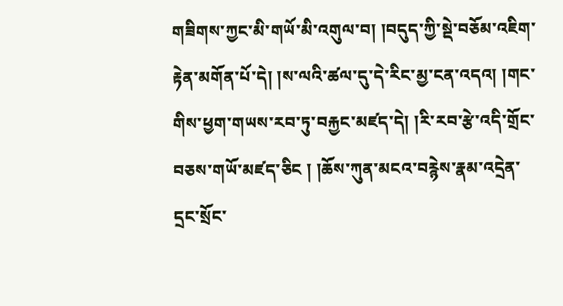གཟིགས་ཀྱང་མི་གཡོ་མི་འགུལ་བ། །བདུད་ཀྱི་སྡེ་བཅོམ་འཇིག་རྟེན་མགོན་པོ་དེ། །ས་ལའི་ཚལ་དུ་དེ་རིང་མྱ་ངན་འདའ། །གང་གིས་ཕྱག་གཡས་རབ་ཏུ་བརྐྱང་མཛད་དེ། །རི་རབ་རྩེ་འདི་གྲོང་བཅས་གཡོ་མཛད་ཅིང ། །ཆོས་ཀུན་མངའ་བརྙེས་རྣམ་འདྲེན་དྲང་སྲོང་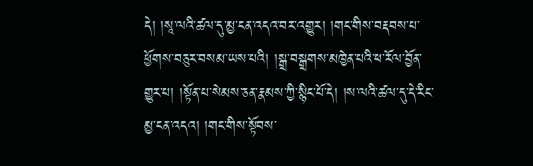དེ། །སཱ་ལའི་ཚལ་དུ་མྱ་ངན་འདའ་བར་འགྱུར། །གང་གིས་བརྡབས་པ་ཕྱོགས་བཅུར་བསམ་ཡས་པའི། །སྒྲ་བསྒྲགས་མཁྱེན་པའི་ཕ་རོལ་བྱོན་གྱུར་པ། །སྟོན་པ་སེམས་ཅན་རྣམས་ཀྱི་སྙིང་པོ་དེ། །ས་ལའི་ཚལ་དུ་དེ་རིང་མྱ་ངན་འདའ། །གང་གིས་སྟོབས་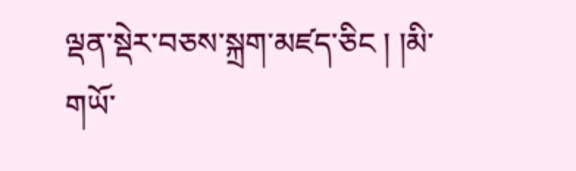ལྡན་སྡེར་བཅས་སྐྲག་མཛད་ཅིང ། །མི་གཡོ་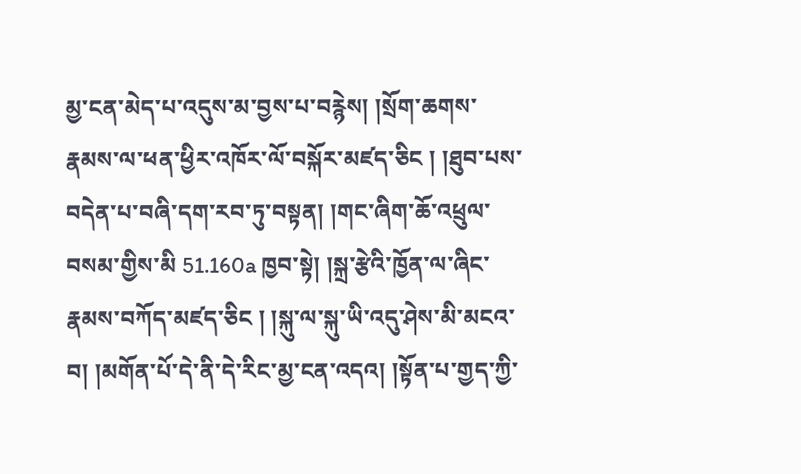མྱ་ངན་མེད་པ་འདུས་མ་བྱས་པ་བརྙེས། །སྲོག་ཆགས་རྣམས་ལ་ཕན་ཕྱིར་འཁོར་ལོ་བསྐོར་མཛད་ཅིང ། །ཐུབ་པས་བདེན་པ་བཞི་དག་རབ་ཏུ་བསྟན། །གང་ཞིག་ཆོ་འཕྲུལ་བསམ་གྱིས་མི 51.160a ཁྱབ་སྟེ། །སྐྲ་རྩེའི་ཁྱོན་ལ་ཞིང་རྣམས་བཀོད་མཛད་ཅིང ། །སྐུ་ལ་སྐུ་ཡི་འདུ་ཤེས་མི་མངའ་བ། །མགོན་པོ་དེ་ནི་དེ་རིང་མྱ་ངན་འདའ། །སྟོན་པ་གྱད་ཀྱི་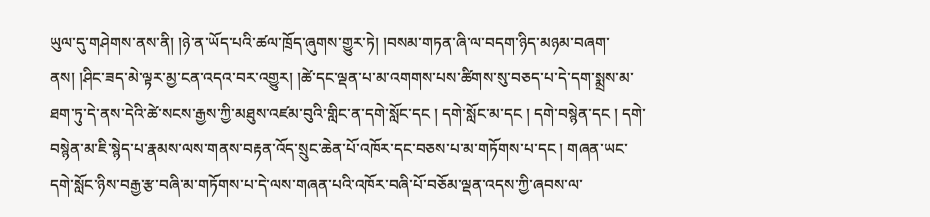ཡུལ་དུ་གཤེགས་ནས་ནི། །ཉེ་ན་ཡོད་པའི་ཚལ་ཁྲོད་ཞུགས་གྱུར་ཏེ། །བསམ་གཏན་ཞི་ལ་བདག་ཉིད་མཉམ་བཞག་ནས། །ཤིང་ཟད་མེ་ལྟར་མྱ་ངན་འདའ་བར་འགྱུར། །ཚེ་དང་ལྡན་པ་མ་འགགས་པས་ཚིགས་སུ་བཅད་པ་དེ་དག་སྨྲས་མ་ཐག་ཏུ་དེ་ནས་དེའི་ཚེ་སངས་རྒྱས་ཀྱི་མཐུས་འཛམ་བུའི་གླིང་ན་དགེ་སློང་དང ། དགེ་སློང་མ་དང ། དགེ་བསྙེན་དང ། དགེ་བསྙེན་མ་ཇི་སྙེད་པ་རྣམས་ལས་གནས་བརྟན་འོད་སྲུང་ཆེན་པོ་འཁོར་དང་བཅས་པ་མ་གཏོགས་པ་དང ། གཞན་ཡང་དགེ་སློང་ཉིས་བརྒྱ་རྩ་བཞི་མ་གཏོགས་པ་དེ་ལས་གཞན་པའི་འཁོར་བཞི་པོ་བཅོམ་ལྡན་འདས་ཀྱི་ཞབས་ལ་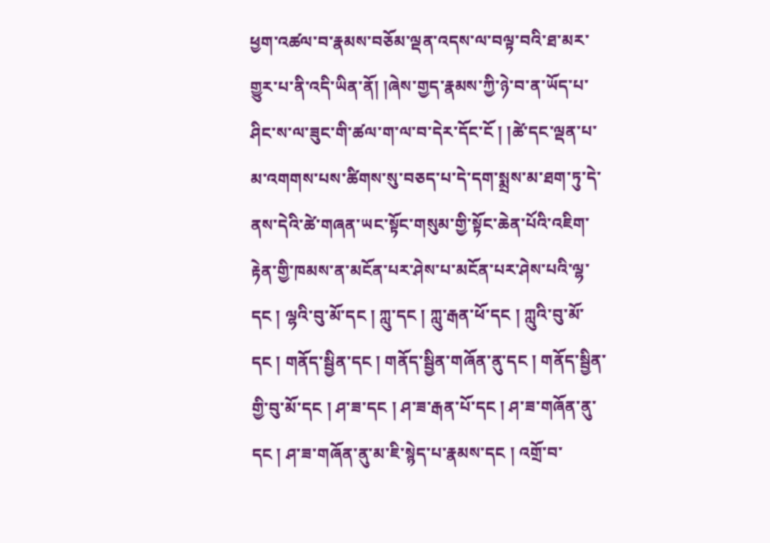ཕྱག་འཚལ་བ་རྣམས་བཅོམ་ལྡན་འདས་ལ་བལྟ་བའི་ཐ་མར་གྱུར་པ་ནི་འདི་ཡིན་ནོ། །ཞེས་གྱད་རྣམས་ཀྱི་ཉེ་བ་ན་ཡོད་པ་ཤིང་ས་ལ་ཟུང་གི་ཚལ་ག་ལ་བ་དེར་དོང་ངོ ། །ཚེ་དང་ལྡན་པ་མ་འགགས་པས་ཚིགས་སུ་བཅད་པ་དེ་དག་སྨྲས་མ་ཐག་ཏུ་དེ་ནས་དེའི་ཚེ་གཞན་ཡང་སྟོང་གསུམ་གྱི་སྟོང་ཆེན་པོའི་འཇིག་རྟེན་གྱི་ཁམས་ན་མངོན་པར་ཤེས་པ་མངོན་པར་ཤེས་པའི་ལྷ་དང ། ལྷའི་བུ་མོ་དང ། ཀླུ་དང ། ཀླུ་རྒན་ཕོ་དང ། ཀླུའི་བུ་མོ་དང ། གནོད་སྦྱིན་དང ། གནོད་སྦྱིན་གཞོན་ནུ་དང ། གནོད་སྦྱིན་གྱི་བུ་མོ་དང ། ཤ་ཟ་དང ། ཤ་ཟ་རྒན་པོ་དང ། ཤ་ཟ་གཞོན་ནུ་དང ། ཤ་ཟ་གཞོན་ནུ་མ་ཇི་སྙེད་པ་རྣམས་དང ། འགྲོ་བ་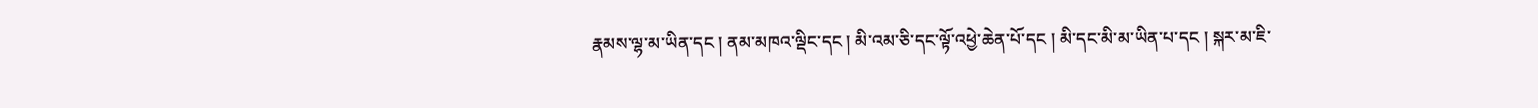རྣམས་ལྷ་མ་ཡིན་དང ། ནམ་མཁའ་ལྡིང་དང ། མི་འམ་ཅི་དང་ལྟོ་འཕྱེ་ཆེན་པོ་དང ། མི་དང་མི་མ་ཡིན་པ་དང ། སྐར་མ་ཇི་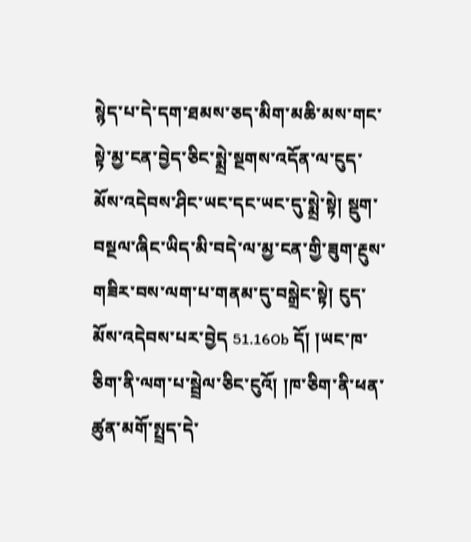སྙེད་པ་དེ་དག་ཐམས་ཅད་མིག་མཆི་མས་གང་སྟེ་མྱ་ངན་བྱེད་ཅིང་སྨྲེ་སྔགས་འདོན་ལ་ངུད་མོས་འདེབས་ཤིང་ཡང་དང་ཡང་དུ་སྨྲེ་སྟེ། སྡུག་བསྔལ་ཞིང་ཡིད་མི་བདེ་ལ་མྱ་ངན་གྱི་ཟུག་རྔུས་གཟིར་བས་ལག་པ་གནམ་དུ་བསྒྲེང་སྟེ། ངུད་མོས་འདེབས་པར་བྱེད 51.160b དོ། །ཡང་ཁ་ཅིག་ནི་ལག་པ་སྦྲེལ་ཅིང་ངུའོ། །ཁ་ཅིག་ནི་ཕན་ཚུན་མགོ་སྤྲད་དེ་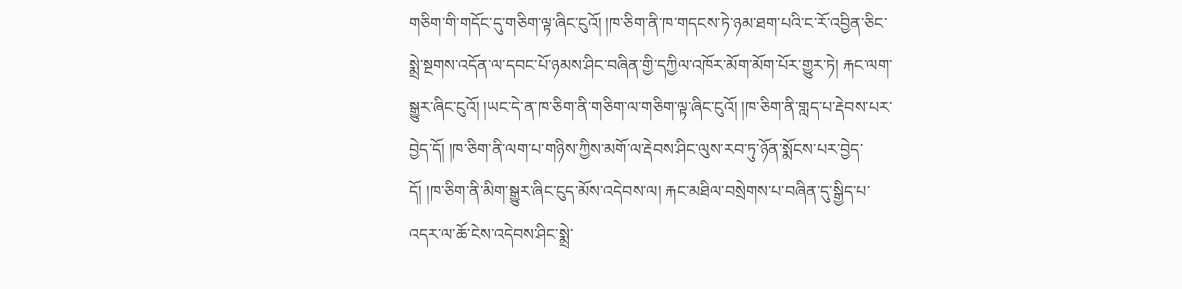གཅིག་གི་གདོང་དུ་གཅིག་ལྟ་ཞིང་ངུའོ། །ཁ་ཅིག་ནི་ཁ་གདངས་ཏེ་ཉམ་ཐག་པའི་ང་རོ་འབྱིན་ཅིང་སྨྲེ་སྔགས་འདོན་ལ་དབང་པོ་ཉམས་ཤིང་བཞིན་གྱི་དཀྱིལ་འཁོར་མོག་མོག་པོར་གྱུར་ཏེ། རྐང་ལག་སྒྱུར་ཞིང་ངུའོ། །ཡང་དེ་ན་ཁ་ཅིག་ནི་གཅིག་ལ་གཅིག་ལྟ་ཞིང་ངུའོ། །ཁ་ཅིག་ནི་གླད་པ་རྡེབས་པར་བྱེད་དོ། །ཁ་ཅིག་ནི་ལག་པ་གཉིས་ཀྱིས་མགོ་ལ་རྡེབས་ཤིང་ལུས་རབ་ཏུ་ཉོན་སྨོངས་པར་བྱེད་དོ། །ཁ་ཅིག་ནི་མིག་སྒྱུར་ཞིང་ངུད་མོས་འདེབས་ལ། རྐང་མཐིལ་བསྲེགས་པ་བཞིན་དུ་སྒྱིད་པ་འདར་ལ་ཆོ་ངེས་འདེབས་ཤིང་སྨྲེ་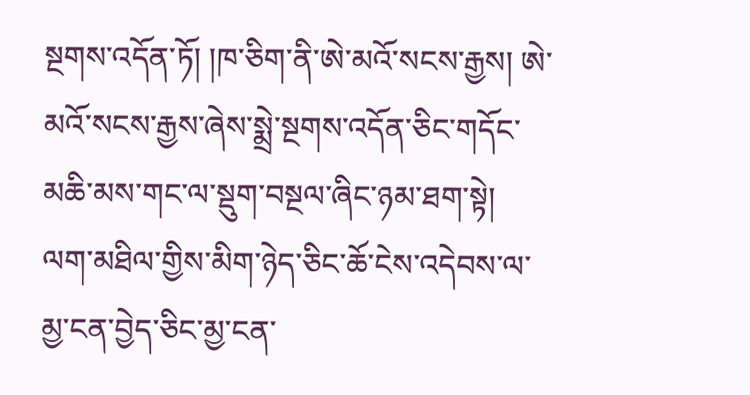སྔགས་འདོན་ཏོ། །ཁ་ཅིག་ནི་ཨེ་མའོ་སངས་རྒྱས། ཨེ་མའོ་སངས་རྒྱས་ཞེས་སྨྲེ་སྔགས་འདོན་ཅིང་གདོང་མཆི་མས་གང་ལ་སྡུག་བསྔལ་ཞིང་ཉམ་ཐག་སྟེ། ལག་མཐིལ་གྱིས་མིག་ཉེད་ཅིང་ཆོ་ངེས་འདེབས་ལ་མྱ་ངན་བྱེད་ཅིང་མྱ་ངན་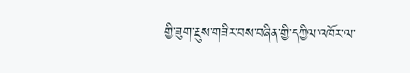གྱི་ཟུག་རྔུས་གཟིར་བས་བཞིན་གྱི་དཀྱིལ་འཁོར་ལ་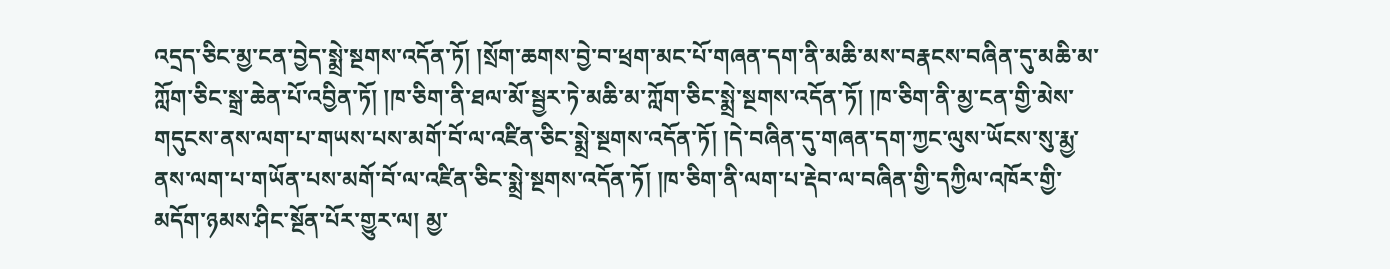འདྲད་ཅིང་མྱ་ངན་བྱེད་སྨྲེ་སྔགས་འདོན་ཏོ། །སྲོག་ཆགས་བྱེ་བ་ཕྲག་མང་པོ་གཞན་དག་ནི་མཆི་མས་བརྣངས་བཞིན་དུ་མཆི་མ་ཀློག་ཅིང་སྒྲ་ཆེན་པོ་འབྱིན་ཏོ། །ཁ་ཅིག་ནི་ཐལ་མོ་སྦྱར་ཏེ་མཆི་མ་ཀློག་ཅིང་སྨྲེ་སྔགས་འདོན་ཏོ། །ཁ་ཅིག་ནི་མྱ་ངན་གྱི་མེས་གདུངས་ནས་ལག་པ་གཡས་པས་མགོ་བོ་ལ་འཛིན་ཅིང་སྨྲེ་སྔགས་འདོན་ཏོ། །དེ་བཞིན་དུ་གཞན་དག་ཀྱང་ལུས་ཡོངས་སུ་རྨྱ་ནས་ལག་པ་གཡོན་པས་མགོ་བོ་ལ་འཛིན་ཅིང་སྨྲེ་སྔགས་འདོན་ཏོ། །ཁ་ཅིག་ནི་ལག་པ་རྡེབ་ལ་བཞིན་གྱི་དཀྱིལ་འཁོར་གྱི་མདོག་ཉམས་ཤིང་སྔོན་པོར་གྱུར་ལ། མྱ་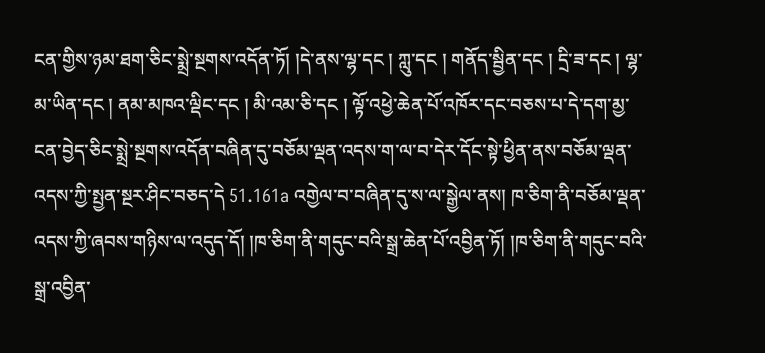ངན་གྱིས་ཉམ་ཐག་ཅིང་སྨྲེ་སྔགས་འདོན་ཏོ། །དེ་ནས་ལྷ་དང ། ཀླུ་དང ། གནོད་སྦྱིན་དང ། དྲི་ཟ་དང ། ལྷ་མ་ཡིན་དང ། ནམ་མཁའ་ལྡིང་དང ། མི་འམ་ཅི་དང ། ལྟོ་འཕྱེ་ཆེན་པོ་འཁོར་དང་བཅས་པ་དེ་དག་མྱ་ངན་བྱེད་ཅིང་སྨྲེ་སྔགས་འདོན་བཞིན་དུ་བཅོམ་ལྡན་འདས་ག་ལ་བ་དེར་དོང་སྟེ་ཕྱིན་ནས་བཅོམ་ལྡན་འདས་ཀྱི་སྤྱན་སྔར་ཤིང་བཅད་དེ 51.161a འགྱེལ་བ་བཞིན་དུ་ས་ལ་སྒྱེལ་ནས། ཁ་ཅིག་ནི་བཅོམ་ལྡན་འདས་ཀྱི་ཞབས་གཉིས་ལ་འདུད་དོ། །ཁ་ཅིག་ནི་གདུང་བའི་སྒྲ་ཆེན་པོ་འབྱིན་ཏོ། །ཁ་ཅིག་ནི་གདུང་བའི་སྒྲ་འབྱིན་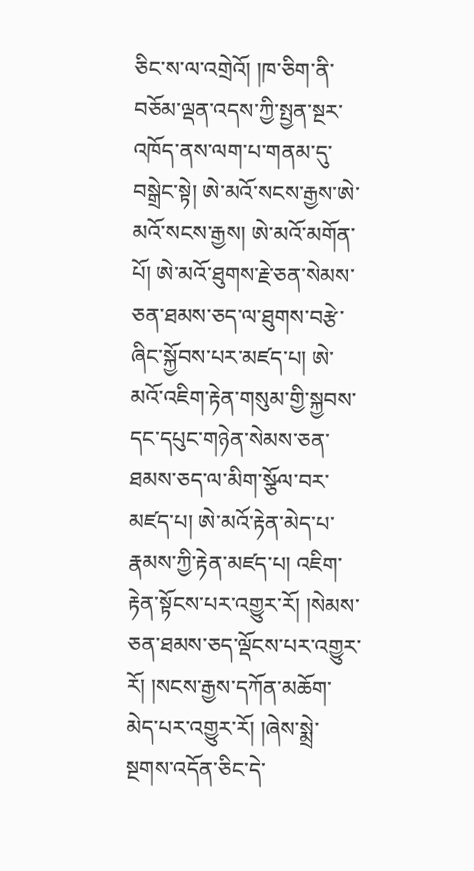ཅིང་ས་ལ་འགྲེའོ། །ཁ་ཅིག་ནི་བཅོམ་ལྡན་འདས་ཀྱི་སྤྱན་སྔར་འཁོད་ནས་ལག་པ་གནམ་དུ་བསྒྲེང་སྟེ། ཨེ་མའོ་སངས་རྒྱས་ཨེ་མའོ་སངས་རྒྱས། ཨེ་མའོ་མགོན་པོ། ཨེ་མའོ་ཐུགས་རྗེ་ཅན་སེམས་ཅན་ཐམས་ཅད་ལ་ཐུགས་བརྩེ་ཞིང་སྐྱོབས་པར་མཛད་པ། ཨེ་མའོ་འཇིག་རྟེན་གསུམ་གྱི་སྐྱབས་དང་དཔུང་གཉེན་སེམས་ཅན་ཐམས་ཅད་ལ་མིག་སྩོལ་བར་མཛད་པ། ཨེ་མའོ་རྟེན་མེད་པ་རྣམས་ཀྱི་རྟེན་མཛད་པ། འཇིག་རྟེན་སྟོངས་པར་འགྱུར་རོ། །སེམས་ཅན་ཐམས་ཅད་ལྡོངས་པར་འགྱུར་རོ། །སངས་རྒྱས་དཀོན་མཆོག་མེད་པར་འགྱུར་རོ། །ཞེས་སྨྲེ་སྔགས་འདོན་ཅིང་དེ་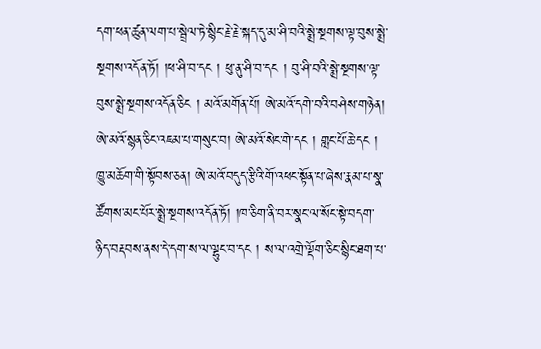དག་ཕན་ཚུན་ལག་པ་སྦྲེལ་ཏེ་སྙིང་རྗེ་རྗེ་སྐད་དུ་མ་ཤི་བའི་སྨྲེ་སྔགས་ལྟ་བུས་སྨྲེ་སྔགས་འདོན་ཏོ། །ཕ་ཤི་བ་དང ། ཕུ་ནུ་ཤི་བ་དང ། བུ་ཤི་བའི་སྨྲེ་སྔགས་ལྟ་བུས་སྨྲེ་སྔགས་འདོན་ཅིང ། མའོ་མགོན་པོ། ཨེ་མའོ་དགེ་བའི་བཤེས་གཉེན། ཨེ་མའོ་སྙན་ཅིང་འཇམ་པ་གསུང་བ། ཨེ་མའོ་སེང་གེ་དང ། གླང་པོ་ཆེ་དང ། ཁྱུ་མཆོག་གི་སྟོབས་ཅན། ཨེ་མའོ་བདུད་རྩིའི་གོ་འཕང་སྟོན་པ་ཞེས་རྣམ་པ་སྣ་ཚོགས་མང་པོར་སྨྲེ་སྔགས་འདོན་ཏོ། །ཁ་ཅིག་ནི་བར་སྣང་ལ་སོང་སྟེ་བདག་ཉིད་བརྡབས་ནས་དེ་དག་ས་ལ་ལྷུང་བ་དང ། ས་ལ་འགྲེ་ལྡོག་ཅིང་སྙིང་ཐག་པ་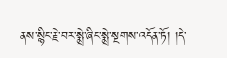ནས་སྙིང་རྗེ་བར་སྨྲེ་ཞིང་སྨྲེ་སྔགས་འདོན་ཏོ། །དེ་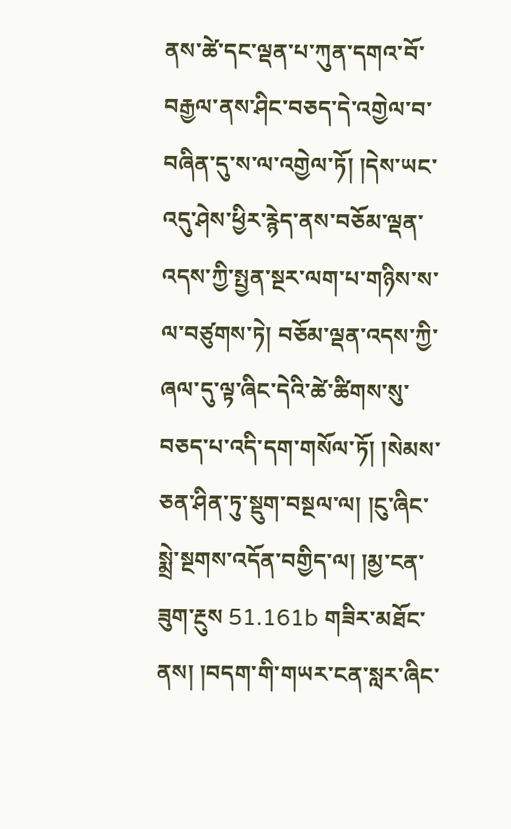ནས་ཚེ་དང་ལྡན་པ་ཀུན་དགའ་བོ་བརྒྱལ་ནས་ཤིང་བཅད་དེ་འགྱེལ་བ་བཞིན་དུ་ས་ལ་འགྱེལ་ཏོ། །དེས་ཡང་འདུ་ཤེས་ཕྱིར་རྙེད་ནས་བཅོམ་ལྡན་འདས་ཀྱི་སྤྱན་སྔར་ལག་པ་གཉིས་ས་ལ་བཙུགས་ཏེ། བཅོམ་ལྡན་འདས་ཀྱི་ཞལ་དུ་ལྟ་ཞིང་དེའི་ཚེ་ཚིགས་སུ་བཅད་པ་འདི་དག་གསོལ་ཏོ། །སེམས་ཅན་ཤིན་ཏུ་སྡུག་བསྔལ་ལ། །ངུ་ཞིང་སྨྲེ་སྔགས་འདོན་བགྱིད་ལ། །མྱ་ངན་ཟུག་རྔུས 51.161b གཟིར་མཐོང་ནས། །བདག་གི་གཡར་ངན་སླར་ཞིང་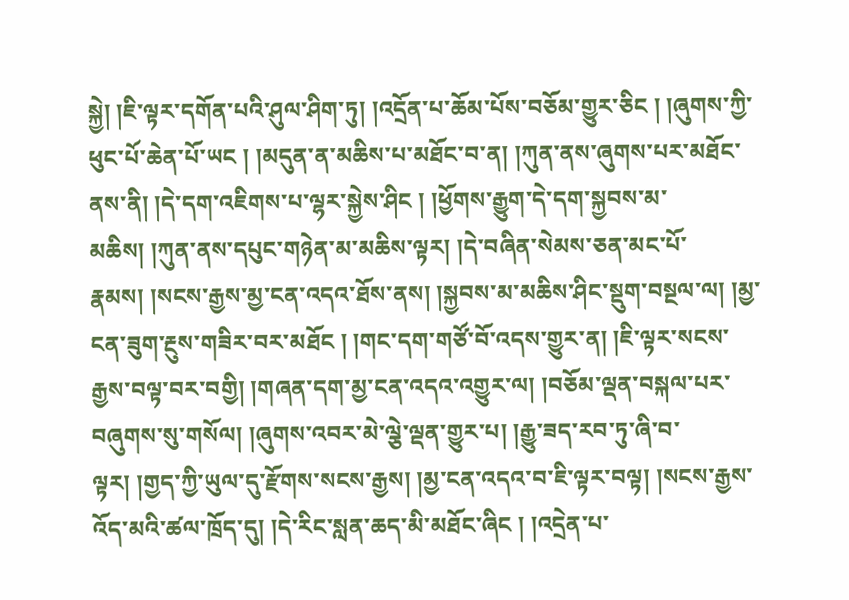སྐྱེ། །ཇི་ལྟར་དགོན་པའི་ཤུལ་ཤིག་ཏུ། །འདྲོན་པ་ཆོམ་པོས་བཅོམ་གྱུར་ཅིང ། །ཞུགས་ཀྱི་ཕུང་པོ་ཆེན་པོ་ཡང ། །མདུན་ན་མཆིས་པ་མཐོང་བ་ན། །ཀུན་ནས་ཞུགས་པར་མཐོང་ནས་ནི། །དེ་དག་འཇིགས་པ་ལྷར་སྐྱེས་ཤིང ། །ཕྱོགས་རྒྱུག་དེ་དག་སྐྱབས་མ་མཆིས། །ཀུན་ནས་དཔུང་གཉེན་མ་མཆིས་ལྟར། །དེ་བཞིན་སེམས་ཅན་མང་པོ་རྣམས། །སངས་རྒྱས་མྱ་ངན་འདའ་ཐོས་ནས། །སྐྱབས་མ་མཆིས་ཤིང་སྡུག་བསྔལ་ལ། །མྱ་ངན་ཟུག་རྔུས་གཟིར་བར་མཐོང ། །གང་དག་གཙོ་བོ་འདས་གྱུར་ན། །ཇི་ལྟར་སངས་རྒྱས་བལྟ་བར་བགྱི། །གཞན་དག་མྱ་ངན་འདའ་འགྱུར་ལ། །བཅོམ་ལྡན་བསྐལ་པར་བཞུགས་སུ་གསོལ། །ཞུགས་འབར་མེ་ལྕེ་ལྡན་གྱུར་པ། །རྒྱུ་ཟད་རབ་ཏུ་ཞི་བ་ལྟར། །གྱད་ཀྱི་ཡུལ་དུ་རྫོགས་སངས་རྒྱས། །མྱ་ངན་འདའ་བ་ཇི་ལྟར་བལྟ། །སངས་རྒྱས་འོད་མའི་ཚལ་ཁྲོད་དུ། །དེ་རིང་སླན་ཆད་མི་མཐོང་ཞིང ། །འདྲེན་པ་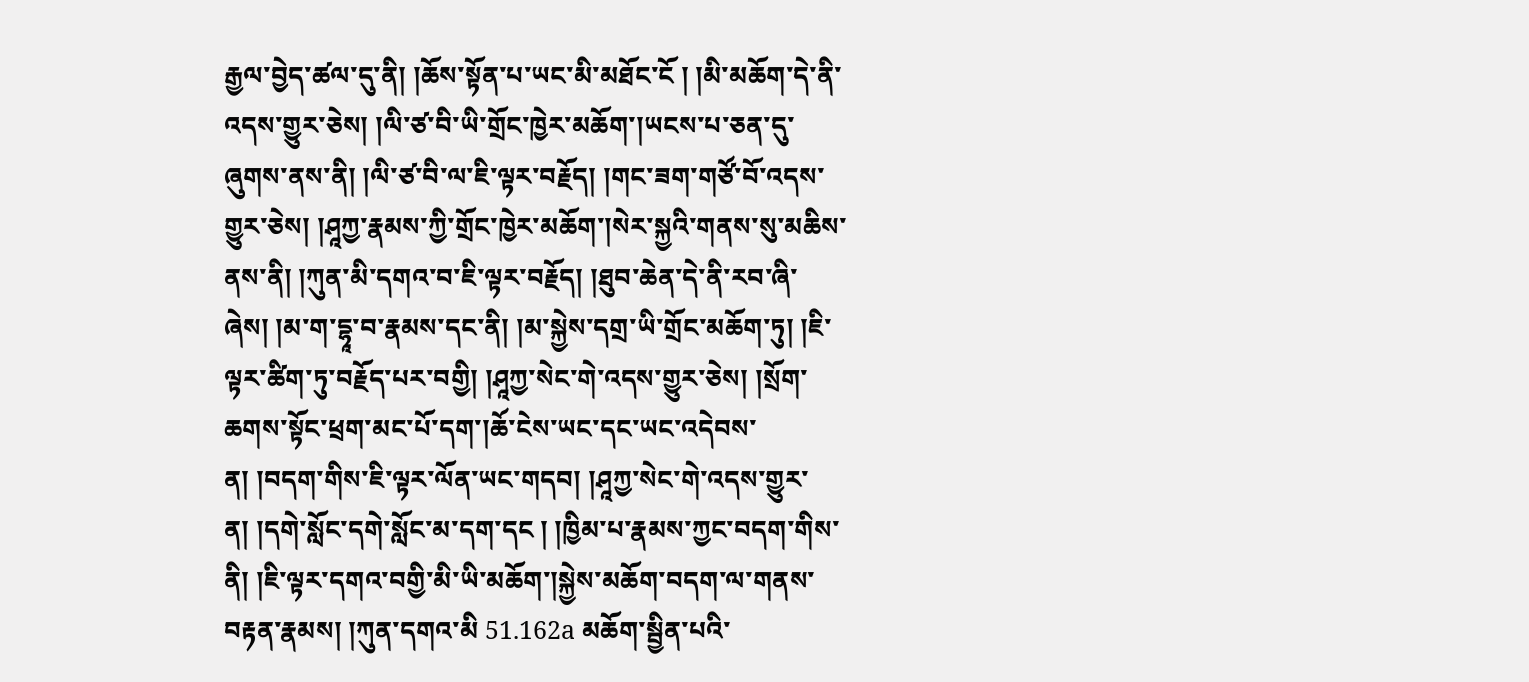རྒྱལ་བྱེད་ཚལ་དུ་ནི། །ཆོས་སྟོན་པ་ཡང་མི་མཐོང་ངོ ། །མི་མཆོག་དེ་ནི་འདས་གྱུར་ཅེས། །ལི་ཙ་བི་ཡི་གྲོང་ཁྱེར་མཆོག་།ཡངས་པ་ཅན་དུ་ཞུགས་ནས་ནི། །ལི་ཙ་བི་ལ་ཇི་ལྟར་བརྗོད། །གང་ཟག་གཙོ་བོ་འདས་གྱུར་ཅེས། །ཤཱཀྱ་རྣམས་ཀྱི་གྲོང་ཁྱེར་མཆོག་།སེར་སྐྱའི་གནས་སུ་མཆིས་ནས་ནི། །ཀུན་མི་དགའ་བ་ཇི་ལྟར་བརྗོད། །ཐུབ་ཆེན་དེ་ནི་རབ་ཞི་ཞེས། །མ་ག་དྷཱ་བ་རྣམས་དང་ནི། །མ་སྐྱེས་དགྲ་ཡི་གྲོང་མཆོག་ཏུ། །ཇི་ལྟར་ཚིག་ཏུ་བརྗོད་པར་བགྱི། །ཤཱཀྱ་སེང་གེ་འདས་གྱུར་ཅེས། །སྲོག་ཆགས་སྟོང་ཕྲག་མང་པོ་དག་།ཆོ་ངེས་ཡང་དང་ཡང་འདེབས་ན། །བདག་གིས་ཇི་ལྟར་ལོན་ཡང་གདབ། །ཤཱཀྱ་སེང་གེ་འདས་གྱུར་ན། །དགེ་སློང་དགེ་སློང་མ་དག་དང ། །ཁྱིམ་པ་རྣམས་ཀྱང་བདག་གིས་ནི། །ཇི་ལྟར་དགའ་བགྱི་མི་ཡི་མཆོག་།སྐྱེས་མཆོག་བདག་ལ་གནས་བརྟན་རྣམས། །ཀུན་དགའ་མི 51.162a མཆོག་སྦྱིན་པའི་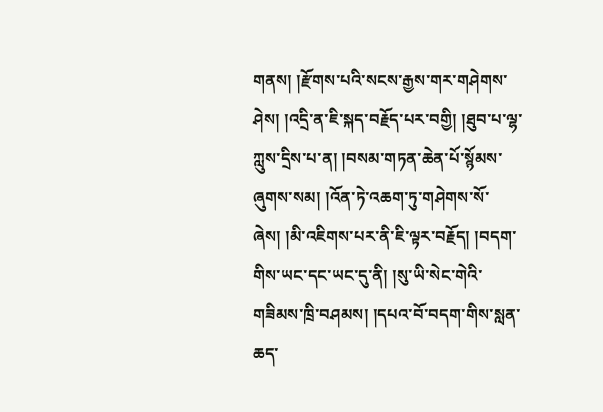གནས། །རྫོགས་པའི་སངས་རྒྱས་གར་གཤེགས་ཤེས། །འདྲི་ན་ཇི་སྐད་བརྗོད་པར་བགྱི། །ཐུབ་པ་ལྷ་ཀླུས་དྲིས་པ་ན། །བསམ་གཏན་ཆེན་པོ་སྙོམས་ཞུགས་སམ། །འོན་ཏེ་འཆག་ཏུ་གཤེགས་སོ་ཞེས། །མི་འཇིགས་པར་ནི་ཇི་ལྟར་བརྗོད། །བདག་གིས་ཡང་དང་ཡང་དུ་ནི། །སུ་ཡི་སེང་གེའི་གཟིམས་ཁྲི་བཤམས། །དཔའ་བོ་བདག་གིས་སླན་ཆད་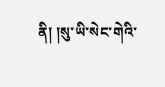ནི། །སུ་ཡི་སེང་གེའི་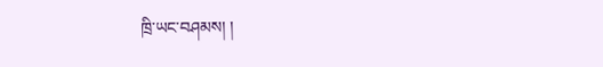ཁྲི་ཡང་བཤམས། །